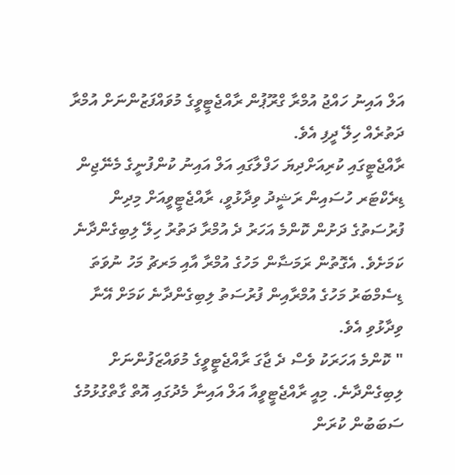އަލް އައިނު ހައްޖު އުމްރާ ގްރޫޕުން ރާއްޖެޓީވީގެ މުވައްފަޒުންނަށް އުމްރާ ދަތުރެއް ހިލޭ ދީފި އެވެ.
ރާއްޖެޓީގައި ކުރިއަށްދިޔަ ހަފްލާގައި އަލް އައިނު ކުންފުނީގެ މެނޭޖިން ޑިރެކްޓަރ ހުސައިން ރަޝީދު ވިދާޅުވީ، ރާއްޖެޓީވީއަށް މިދިން ފުރުސަތުގެ ދަށުން ކޮންމެ އަހަރު ދެ އުމްރާ ދަތުރު ހިލޭ ލިބިގެންދާނެ ކަމަށެވެ. އެގޮތުން ރަމަޟާން މަހުގެ އުމްރާ އާއި މަރޗު މަހު ނުވަތަ ޑިސެމްބަރު މަހުގެ އުމްރާއިން ފުރުސަތު ލިބިގެންދާނެ ކަމަށް އޭނާ ވިދާޅުވި އެވެ.
" ކޮންމެ އަހަރަކު ވެސް ދެ ޖާގަ ރާއްޖެޓީވީގެ މުވައްޒަފުންނަށް ލިބިގެންދާނެ. މިއީ ރާއްޖެޓީވީއާ އަލް އައިނާ މެދުގައި އޮތް ގާތްގުޅުމުގެ ސަބަބުން ކުރަން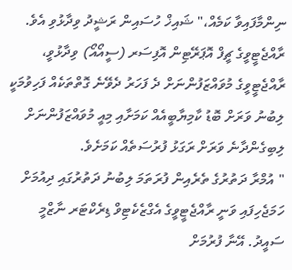ނިންމާފައިވާ ކަމެއް،" ޝައިޚް ހުސައިން ރަޝީދު ވިދާޅުވި އެވެ.
ރާއްޖެޓީވީގެ ޗީފް އޮޕަރޭޓިން އޮފިސަރ (ސީއޯއޯ) ވިދާޅުވީ، ރާއްޖެޓީވީގެ މުވައްޒަފުންނަށް ދެ ފަހަރު ދެވޭނެ ގޮތްތަކެއް ފަހިވުމަކީ ލިބުނު ވަރަށް ބޮޑު ކާމިޔާބީއެއް ކަމަށާއި މިއީ މުވައްޒަފުންނަށް ލިބިގެންދާނެ ވަރަށް ރަގަޅު ފުރުސަތެއް ކަމަށެވެ.
" އުމްރާ ދަތުރުގެ ތެރެއިން ފުރަތަމަ ލިބުނު ދަތުރުގައި ދިއުމަށް ހަމަޖެހިފައި ވަނީ ރާއްޖެޓީވީގެ އެގްޒެކެޓިވް ޑިރެކްޓަރ ނާޒްމީ ސައީދު. އޭނާ ފުރުމަށް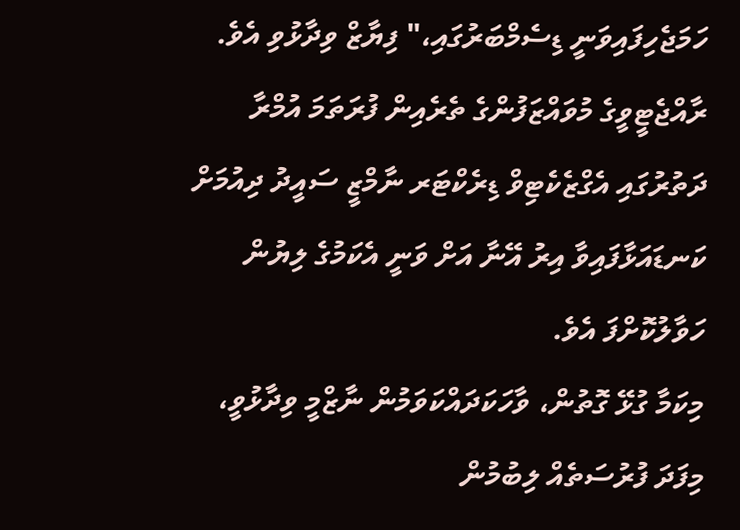ހަމަޖެހިފައިވަނީ ޑިސެމްބަރުގައި،" ފިޔާޒް ވިދާޅުވި އެވެ.
ރާއްޖެޓީވީގެ މުވައްޒަފުންގެ ތެރެއިން ފުރަތަމަ އުމްރާ ދަތުރުގައި އެގްޒެކެޓިވް ޑިރެކްޓަރ ނާމްޒީ ސައީދު ދިއުމަށް ކަނޑައަޅާފައިވާ އިރު އޭނާ އަށް ވަނީ އެކަމުގެ ލިޔުން ހަވާލުކޮށްފަ އެވެ.
މިކަމާ ގުޅޭ ގޮތުން، ވާހަކަދައްކަވަމުން ނާޒްމީ ވިދާޅުވީ، މިފަދަ ފުރުސަތެއް ލިބުމުން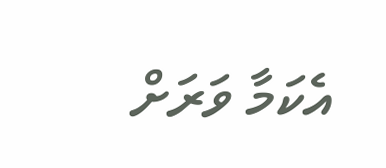އެކަމާ ވަރަށް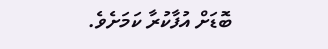ބޮޑަށް އުފާކުރާ ކަމަށެވެ.